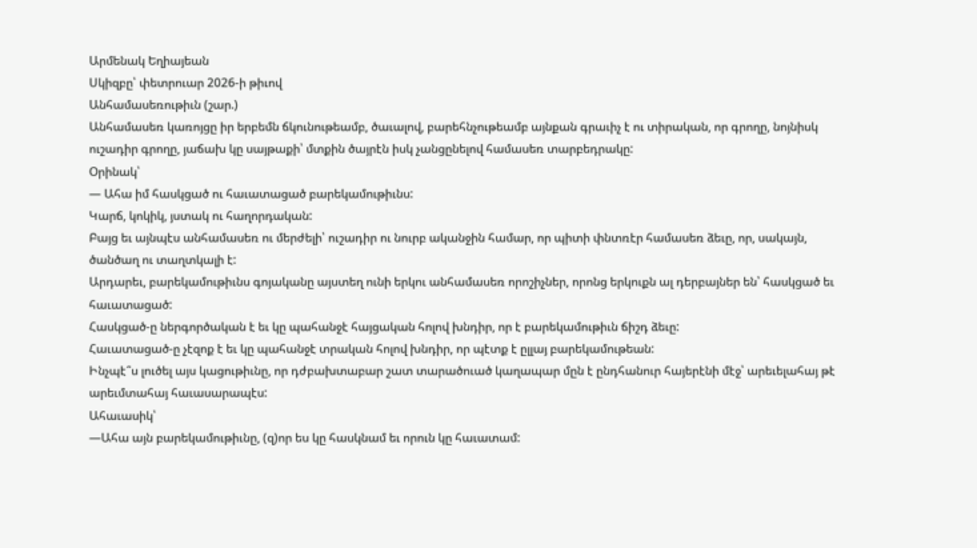Արմենակ Եղիայեան
Սկիզբը՝ փետրուար 2026-ի թիւով
Անհամասեռութիւն (շար.)
Անհամասեռ կառոյցը իր երբեմն ճկունութեամբ, ծաւալով, բարեհնչութեամբ այնքան գրաւիչ է ու տիրական, որ գրողը, նոյնիսկ ուշադիր գրողը, յաճախ կը սայթաքի՝ մտքին ծայրէն իսկ չանցընելով համասեռ տարբեդրակը:
Օրինակ՝
— Ահա իմ հասկցած ու հաւատացած բարեկամութիւնս:
Կարճ, կոկիկ, յստակ ու հաղորդական:
Բայց եւ այնպէս անհամասեռ ու մերժելի՝ ուշադիր ու նուրբ ականջին համար, որ պիտի փնտռէր համասեռ ձեւը, որ, սակայն, ծանծաղ ու տաղտկալի է:
Արդարեւ, բարեկամութիւնս գոյականը այստեղ ունի երկու անհամասեռ որոշիչներ, որոնց երկուքն ալ դերբայներ են՝ հասկցած եւ հաւատացած:
Հասկցած-ը ներգործական է եւ կը պահանջէ հայցական հոլով խնդիր, որ է բարեկամութիւն ճիշդ ձեւը:
Հաւատացած-ը չէզոք է եւ կը պահանջէ տրական հոլով խնդիր, որ պէտք է ըլլայ բարեկամութեան:
Ինչպէ՞ս լուծել այս կացութիւնը, որ դժբախտաբար շատ տարածուած կաղապար մըն է ընդհանուր հայերէնի մէջ՝ արեւելահայ թէ արեւմտահայ հաւասարապէս:
Ահաւասիկ՝
—Ահա այն բարեկամութիւնը, (զ)որ ես կը հասկնամ եւ որուն կը հաւատամ: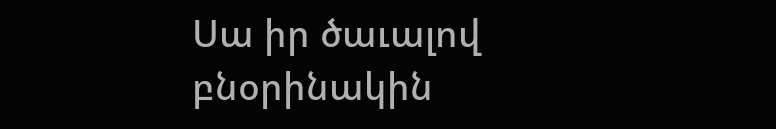Սա իր ծաւալով բնօրինակին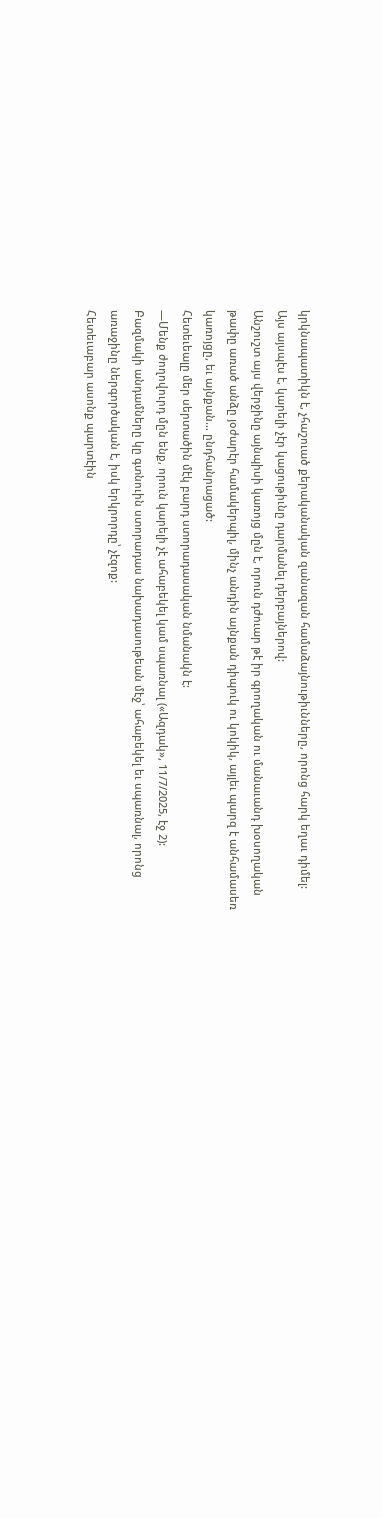կրկնապատիկն է, չհաշուած քերականական զանազան համաձայնութիւնները, որոնց հարկ եղաւ դիմել:
Այս այսպէս է, կարելի չէր կացութիւնը դարմանել դերբայներով:
Անշուշտ այս վերջինը այնպիսի կառոյց մըն է, որուն դժուար թէ իր գրողական ու մանաւանդ խօսողական թափը առած անձը յօժարէր համակերպիլ, մինչ անդին այնքան դիպուկ ու կոկիկ, այլեւ պարզ է անհամասեռ կառոյցը, եւ այնքան… ընդհանրացած:
Հետեւեալը մեր սերտածին մէկ բարդ ստորադասական նմանակն է:
—Մենք ժողովուրդ մըն ենք, որուն կարելի չէ ահաբեկել կամ սպառնալ («Ազդակ», 11/7/2025, էջ 2):
Բազմակի անդամները կը գտնուին ստորադաս նախադասութեան մէջ՝ ահաբեկել եւ սպառնալ, որոնց առաջինը ներգործական է, իսկ երկրորդը՝ չէզոք:
Հետեւաբար ասոնք պարտէին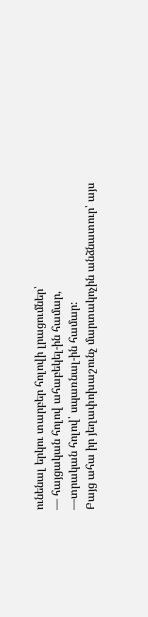ունենալ երկու տարբեր հոլովի լրացումներ՝
— հայցական հոլով ահաբեկել-ին համար,
—տրական հոլով՝ սպառնալ-ին համար:
Բայց ահա իր յեղափոխաշունչ մարտակոչին անձնատուր՝ այս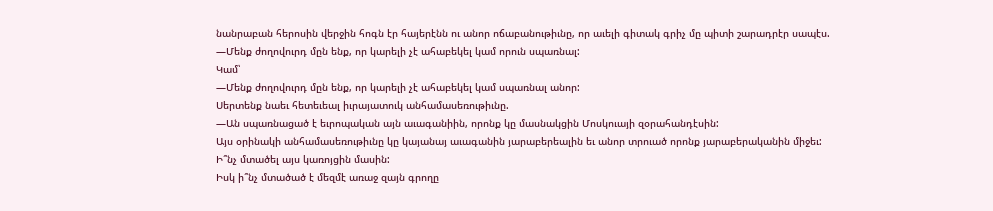նանրաբան հերոսին վերջին հոգն էր հայերէնն ու անոր ոճաբանութիւնը, որ աւելի գիտակ գրիչ մը պիտի շարադրէր սապէս.
—Մենք ժողովուրդ մըն ենք, որ կարելի չէ ահաբեկել կամ որուն սպառնալ:
Կամ՝
—Մենք ժողովուրդ մըն ենք, որ կարելի չէ ահաբեկել կամ սպառնալ անոր:
Սերտենք նաեւ հետեւեալ իւրայատուկ անհամասեռութիւնը.
—Ան սպառնացած է եւրոպական այն աւագանիին, որոնք կը մասնակցին Մոսկուայի զօրահանդէսին:
Այս օրինակի անհամասեռութիւնը կը կայանայ աւագանին յարաբերեալին եւ անոր տրուած որոնք յարաբերականին միջեւ:
Ի՞նչ մտածել այս կառոյցին մասին:
Իսկ ի՞նչ մտածած է մեզմէ առաջ զայն գրողը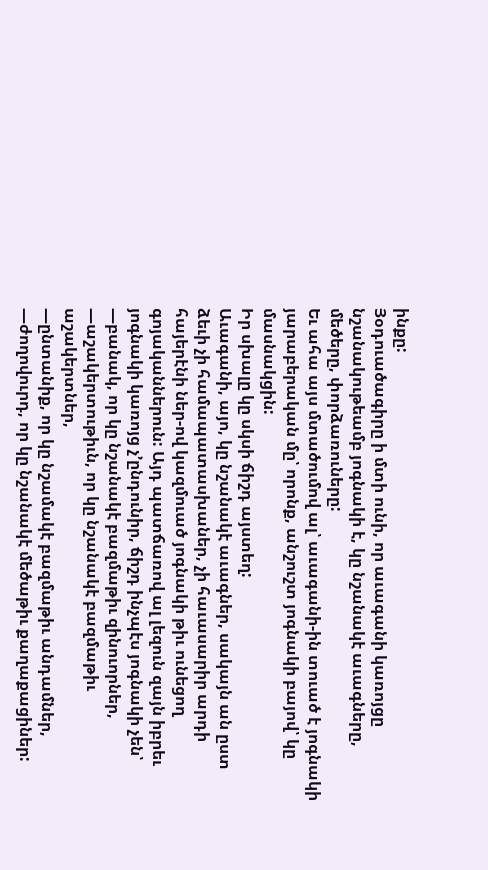ինքը:
Յօդուածագիրը ի մտի ունի, որ աւագանի կառոյցը նշանակութեամբ յոգնակի է, կը նշանակէ աւագները, մեծերը, փորձառուները:
Եւ ահա այս մտածումով ալ՝ աւագանի-ին տուած է յոգնակի յարաբերական մը՝ որոնք, անշուշտ յոգնակի բայով՝ կը մասնակցին:
Իր սխալը կը սկսի ճիշդ այստեղ:
Աւագանի, այո, կը նշանակէ աւագներ, սակայն ան ըստ ձեւի չի համապատասխաներ, չի հաւասարիր արդի հայերէնի ներ-ով կազմուած յոգնակի թիւ ունեցող գոյականներուն: Այդ պատճառով ալ լեզուն զայն իբրեւ յոգնակի կառոյց չ’ընդունիր, ճիշդ ինչպէս յոգնակի չեն՝
—բանակ, որ կը նշանակէ բազմաթիւ զինուորներ,
—աշակերտութիւն, որ կը նշանակէ բազմաթիւ աշակերտներ,
—ընտանիք, որ կը նշամակէ բազմաթիւ անդամներ,
—ժողովուրդ, որ կը նշանակէ մեծաթիւ քաղաքացիներ: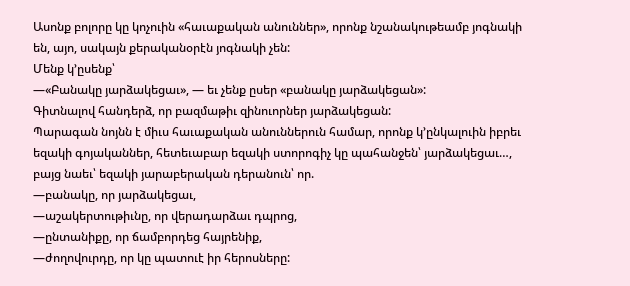Ասոնք բոլորը կը կոչուին «հաւաքական անուններ», որոնք նշանակութեամբ յոգնակի են, այո, սակայն քերականօրէն յոգնակի չեն:
Մենք կ’ըսենք՝
—«Բանակը յարձակեցաւ», — եւ չենք ըսեր «բանակը յարձակեցան»:
Գիտնալով հանդերձ, որ բազմաթիւ զինուորներ յարձակեցան:
Պարագան նոյնն է միւս հաւաքական անուններուն համար, որոնք կ’ընկալուին իբրեւ եզակի գոյականներ, հետեւաբար եզակի ստորոգիչ կը պահանջեն՝ յարձակեցաւ…, բայց նաեւ՝ եզակի յարաբերական դերանուն՝ որ.
—բանակը, որ յարձակեցաւ,
—աշակերտութիւնը, որ վերադարձաւ դպրոց,
—ընտանիքը, որ ճամբորդեց հայրենիք,
—ժողովուրդը, որ կը պատուէ իր հերոսները: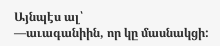Այնպէս ալ՝
—աւագանիին, որ կը մասնակցի: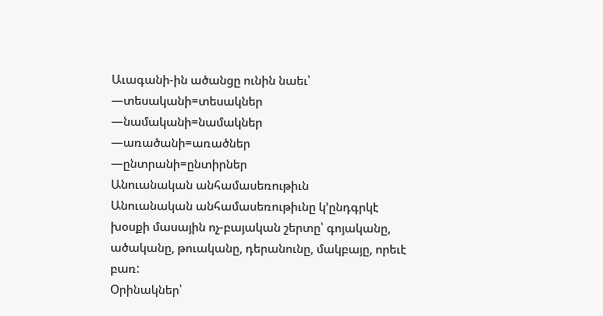Աւագանի-ին ածանցը ունին նաեւ՝
—տեսականի=տեսակներ
—նամականի=նամակներ
—առածանի=առածներ
—ընտրանի=ընտիրներ
Անուանական անհամասեռութիւն
Անուանական անհամասեռութիւնը կ’ընդգրկէ խօսքի մասային ոչ-բայական շերտը՝ գոյականը, ածականը, թուականը, դերանունը, մակբայը, որեւէ բառ:
Օրինակներ՝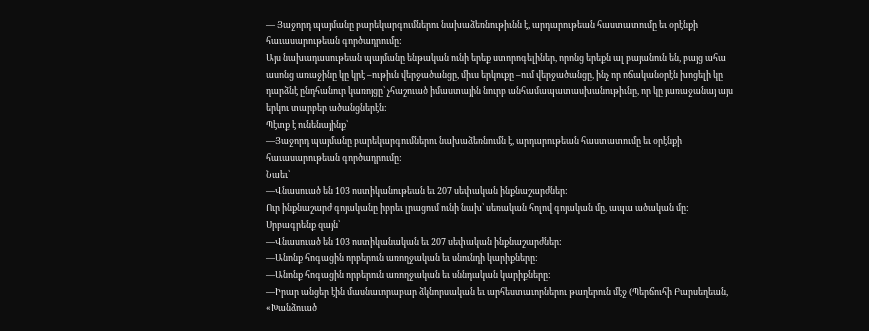— Յաջորդ պայմանը բարեկարգումներու նախաձեռնութիւնն է, արդարութեան հաստատումը եւ օրէնքի հաւասարութեան գործադրումը:
Այս նախադասութեան պայմանը ենթական ունի երեք ստորոգելիներ, որոնց երեքն ալ բայանուն են, բայց ահա ասոնց առաջինը կը կրէ –ութիւն վերջածանցը, միւս երկուքը –ում վերջածանցը, ինչ որ ոճականօրէն խոցելի կը դարձնէ ընդհանուր կառոյցը՝ չհաշուած իմաստային նուրբ անհամապատասխանութիւնը, որ կը յառաջանայ այս երկու տարբեր ածանցներէն:
Պէտք է ունենայինք՝
—Յաջորդ պայմանը բարեկարգումներու նախաձեռնումն է, արդարութեան հաստատումը եւ օրէնքի հաւասարութեան գործադրումը:
Նաեւ՝
—Վնասուած են 103 ոստիկանութեան եւ 207 սեփական ինքնաշարժներ:
Ուր ինքնաշարժ գոյականը իբրեւ լրացում ունի նախ՝ սեռական հոլով գոյական մը, ապա ածական մը: Սրբագրենք զայն՝
—Վնասուած են 103 ոստիկանական եւ 207 սեփական ինքնաշարժներ:
—Անոնք հոգացին որբերուն առողջական եւ սնունդի կարիքները:
—Անոնք հոգացին որբերուն առողջական եւ սննդական կարիքները:
—Իրար անցեր էին մասնաւորաբար ձկնորսական եւ արհեստաւորներու թաղերուն մէջ (Պերճուհի Բարսեղեան, «Խանձուած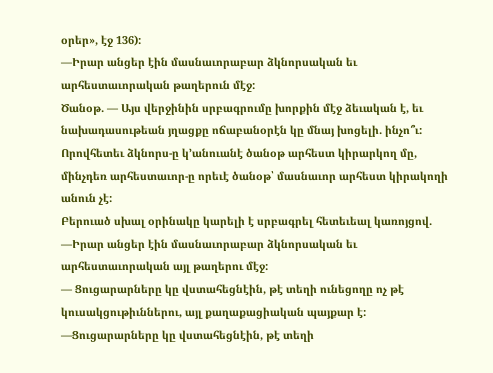օրեր», էջ 136):
—Իրար անցեր էին մասնաւորաբար ձկնորսական եւ արհեստաւորական թաղերուն մէջ:
Ծանօթ. — Այս վերջինին սրբագրումը խորքին մէջ ձեւական է, եւ նախադասութեան յղացքը ոճաբանօրէն կը մնայ խոցելի. ինչո՞ւ:
Որովհետեւ ձկնորս-ը կ’անուանէ ծանօթ արհեստ կիրարկող մը, մինչդեռ արհեստաւոր-ը որեւէ ծանօթ՝ մասնաւոր արհեստ կիրակողի անուն չէ:
Բերուած սխալ օրինակը կարելի է սրբագրել հետեւեալ կառոյցով.
—Իրար անցեր էին մասնաւորաբար ձկնորսական եւ արհեստաւորական այլ թաղերու մէջ:
— Ցուցարարները կը վստահեցնէին, թէ տեղի ունեցողը ոչ թէ կուսակցութիւններու, այլ քաղաքացիական պայքար է:
—Ցուցարարները կը վստահեցնէին, թէ տեղի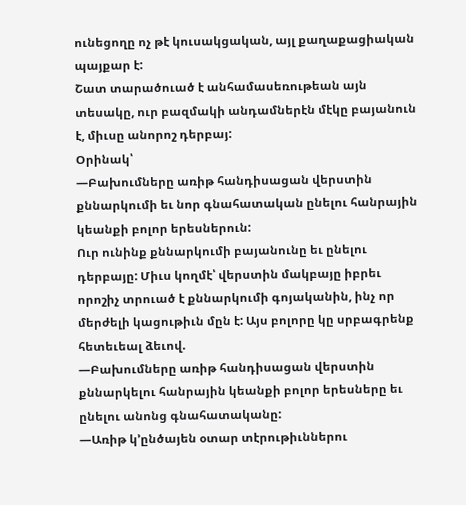ունեցողը ոչ թէ կուսակցական, այլ քաղաքացիական պայքար է:
Շատ տարածուած է անհամասեռութեան այն տեսակը, ուր բազմակի անդամներէն մէկը բայանուն է, միւսը անորոշ դերբայ:
Օրինակ՝
—Բախումները առիթ հանդիսացան վերստին քննարկումի եւ նոր գնահատական ընելու հանրային կեանքի բոլոր երեսներուն:
Ուր ունինք քննարկումի բայանունը եւ ընելու դերբայը: Միւս կողմէ՝ վերստին մակբայը իբրեւ որոշիչ տրուած է քննարկումի գոյականին, ինչ որ մերժելի կացութիւն մըն է: Այս բոլորը կը սրբագրենք հետեւեալ ձեւով.
—Բախումները առիթ հանդիսացան վերստին քննարկելու հանրային կեանքի բոլոր երեսները եւ ընելու անոնց գնահատականը:
—Առիթ կ’ընծայեն օտար տէրութիւններու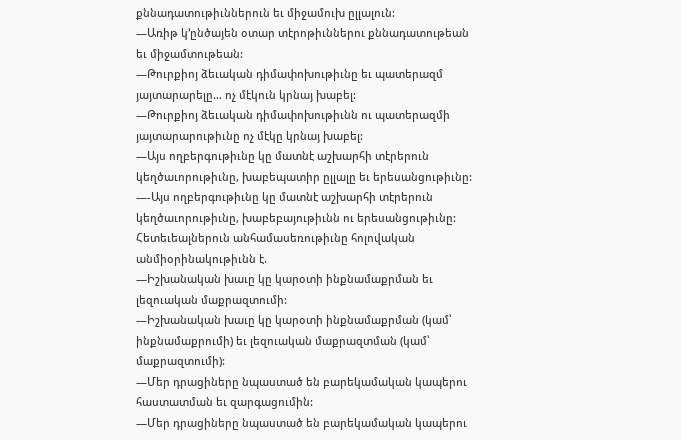քննադատութիւններուն եւ միջամուխ ըլլալուն:
—Առիթ կ’ընծայեն օտար տէրոթիւններու քննադատութեան եւ միջամտութեան:
—Թուրքիոյ ձեւական դիմափոխութիւնը եւ պատերազմ յայտարարելը… ոչ մէկուն կրնայ խաբել:
—Թուրքիոյ ձեւական դիմափոխութիւնն ու պատերազմի յայտարարութիւնը ոչ մէկը կրնայ խաբել:
—Այս ողբերգութիւնը կը մատնէ աշխարհի տէրերուն կեղծաւորութիւնը, խաբեպատիր ըլլալը եւ երեսանցութիւնը:
—-Այս ողբերգութիւնը կը մատնէ աշխարհի տէրերուն կեղծաւորութիւնը, խաբեբայութիւնն ու երեսանցութիւնը:
Հետեւեալներուն անհամասեռութիւնը հոլովական անմիօրինակութիւնն է.
—Իշխանական խաւը կը կարօտի ինքնամաքրման եւ լեզուական մաքրազտումի:
—Իշխանական խաւը կը կարօտի ինքնամաքրման (կամ՝ ինքնամաքրումի) եւ լեզուական մաքրազտման (կամ՝ մաքրազտումի):
—Մեր դրացիները նպաստած են բարեկամական կապերու հաստատման եւ զարգացումին:
—Մեր դրացիները նպաստած են բարեկամական կապերու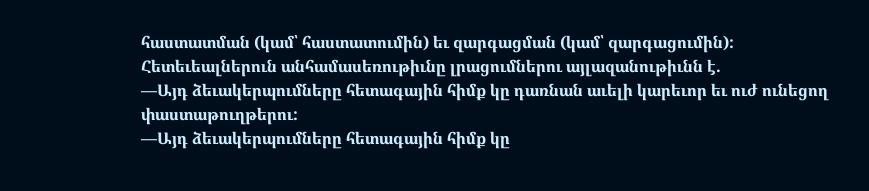հաստատման (կամ՝ հաստատումին) եւ զարգացման (կամ՝ զարգացումին):
Հետեւեալներուն անհամասեռութիւնը լրացումներու այլազանութիւնն է.
—Այդ ձեւակերպումները հետագային հիմք կը դառնան աւելի կարեւոր եւ ուժ ունեցող փաստաթուղթերու:
—Այդ ձեւակերպումները հետագային հիմք կը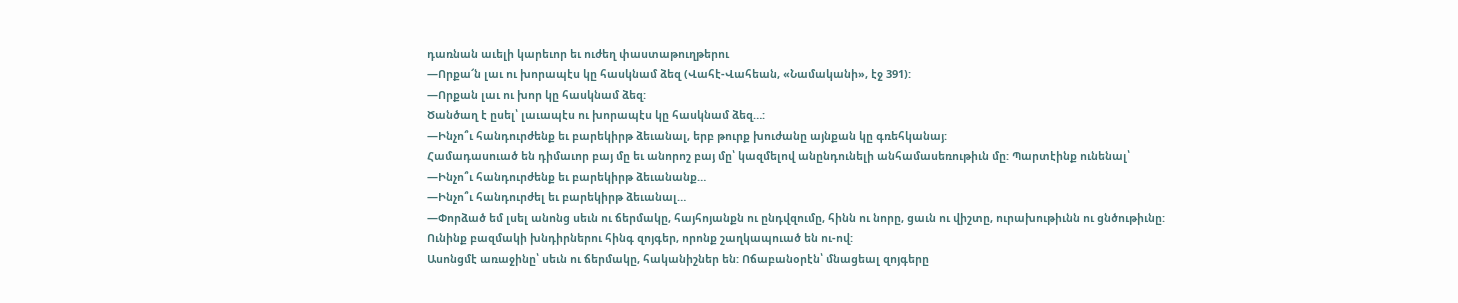դառնան աւելի կարեւոր եւ ուժեղ փաստաթուղթերու
—Որքա՜ն լաւ ու խորապէս կը հասկնամ ձեզ (Վահէ-Վահեան, «Նամականի», էջ 391):
—Որքան լաւ ու խոր կը հասկնամ ձեզ:
Ծանծաղ է ըսել՝ լաւապէս ու խորապէս կը հասկնամ ձեզ…:
—Ինչո՞ւ հանդուրժենք եւ բարեկիրթ ձեւանալ, երբ թուրք խուժանը այնքան կը գռեհկանայ:
Համադասուած են դիմաւոր բայ մը եւ անորոշ բայ մը՝ կազմելով անընդունելի անհամասեռութիւն մը: Պարտէինք ունենալ՝
—Ինչո՞ւ հանդուրժենք եւ բարեկիրթ ձեւանանք…
—Ինչո՞ւ հանդուրժել եւ բարեկիրթ ձեւանալ…
—Փորձած եմ լսել անոնց սեւն ու ճերմակը, հայհոյանքն ու ընդվզումը, հինն ու նորը, ցաւն ու վիշտը, ուրախութիւնն ու ցնծութիւնը:
Ունինք բազմակի խնդիրներու հինգ զոյգեր, որոնք շաղկապուած են ու-ով:
Ասոնցմէ առաջինը՝ սեւն ու ճերմակը, հականիշներ են: Ոճաբանօրէն՝ մնացեալ զոյգերը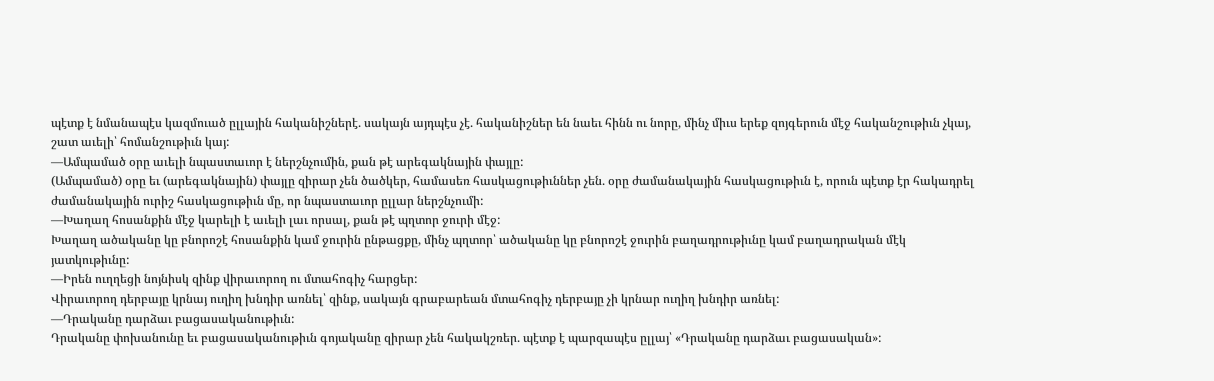պէտք է նմանապէս կազմուած ըլլային հականիշներէ. սակայն այդպէս չէ. հականիշներ են նաեւ հինն ու նորը, մինչ միւս երեք զոյգերուն մէջ հականշութիւն չկայ, շատ աւելի՝ հոմանշութիւն կայ:
—Ամպամած օրը աւելի նպաստաւոր է ներշնչումին, քան թէ արեգակնային փայլը:
(Ամպամած) օրը եւ (արեգակնային) փայլը զիրար չեն ծածկեր, համասեռ հասկացութիւններ չեն. օրը ժամանակային հասկացութիւն է, որուն պէտք էր հակադրել ժամանակային ուրիշ հասկացութիւն մը, որ նպաստաւոր ըլլար ներշնչումի:
—Խաղաղ հոսանքին մէջ կարելի է աւելի լաւ որսալ, քան թէ պղտոր ջուրի մէջ:
Խաղաղ ածականը կը բնորոշէ հոսանքին կամ ջուրին ընթացքը, մինչ պղտոր՝ ածականը կը բնորոշէ ջուրին բաղադրութիւնը կամ բաղադրական մէկ յատկութիւնը:
—Իրեն ուղղեցի նոյնիսկ զինք վիրաւորող ու մտահոգիչ հարցեր:
Վիրաւորող դերբայը կրնայ ուղիղ խնդիր առնել՝ զինք, սակայն գրաբարեան մտահոգիչ դերբայը չի կրնար ուղիղ խնդիր առնել:
—Դրականը դարձաւ բացասականութիւն:
Դրականը փոխանունը եւ բացասականութիւն գոյականը զիրար չեն հակակշռեր. պէտք է պարզապէս ըլլայ՝ «Դրականը դարձաւ բացասական»: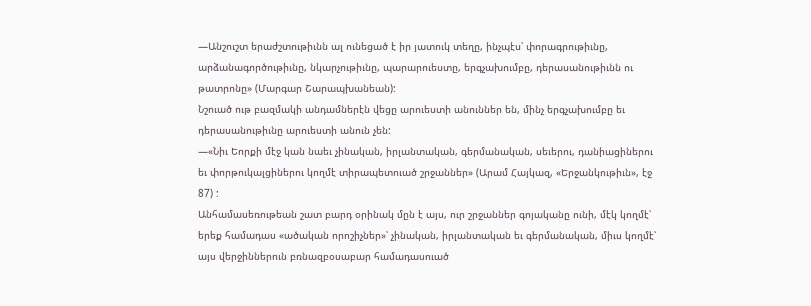—Անշուշտ երաժշտութիւնն ալ ունեցած է իր յատուկ տեղը, ինչպէս՝ փորագրութիւնը, արձանագործութիւնը, նկարչութիւնը, պարարուեստը, երգչախումբը, դերասանութիւնն ու թատրոնը» (Մարգար Շարապխանեան):
Նշուած ութ բազմակի անդամներէն վեցը արուեստի անուններ են, մինչ երգչախումբը եւ դերասանութիւնը արուեստի անուն չեն:
—«Նիւ Եորքի մէջ կան նաեւ չինական, իրլանտական, գերմանական, սեւերու, դանիացիներու եւ փորթուկալցիներու կողմէ տիրապետուած շրջաններ» (Արամ Հայկազ, «Երջանկութիւն», էջ 87) :
Անհամասեռութեան շատ բարդ օրինակ մըն է այս, ուր շրջաններ գոյականը ունի, մէկ կողմէ՝ երեք համադաս «ածական որոշիչներ»՝ չինական, իրլանտական եւ գերմանական, միւս կողմէ՝ այս վերջիններուն բռնազբօսաբար համադասուած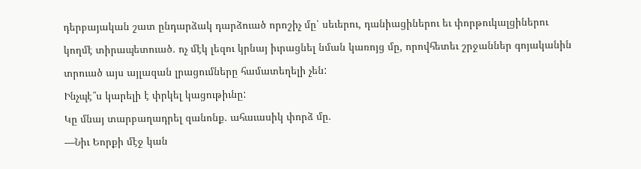դերբայական շատ ընդարձակ դարձուած որոշիչ մը՝ սեւերու, դանիացիներու եւ փորթուկալցիներու կողմէ տիրապետուած. ոչ մէկ լեզու կրնայ իւրացնել նման կառոյց մը, որովհետեւ շրջաններ գոյականին տրուած այս այլազան լրացումները համատեղելի չեն:
Ինչպէ՞ս կարելի է փրկել կացութիւնը:
Կը մնայ տարբաղադրել զանոնք. ահաւասիկ փորձ մը.
—Նիւ Եորքի մէջ կան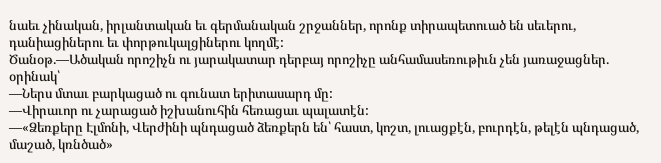նաեւ չինական, իրլանտական եւ գերմանական շրջաններ, որոնք տիրապետուած են սեւերու, դանիացիներու եւ փորթուկալցիներու կողմէ:
Ծանօթ.—Ածական որոշիչն ու յարակատար դերբայ որոշիչը անհամասեռութիւն չեն յառաջացներ. օրինակ՝
—Ներս մտաւ բարկացած ու գունատ երիտասարդ մը:
—Վիրաւոր ու չարացած իշխանուհին հեռացաւ պալատէն:
—«Ձեռքերը Էլմոնի, Վերժինի պնդացած ձեռքերն են՝ հաստ, կոշտ, լուացքէն, բուրդէն, թելէն պնդացած, մաշած, կռնծած»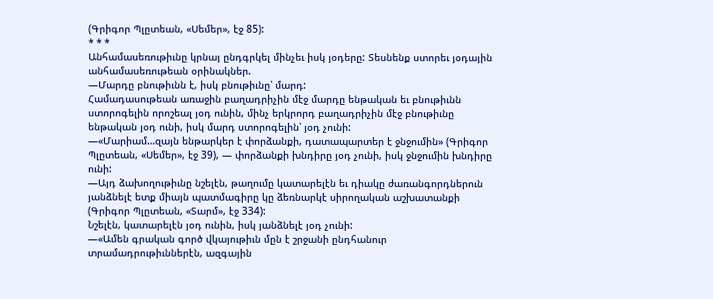(Գրիգոր Պլըտեան, «Սեմեր», էջ 85):
* * *
Անհամասեռութիւնը կրնայ ընդգրկել մինչեւ իսկ յօդերը: Տեսնենք ստորեւ յօդային անհամասեռութեան օրինակներ.
—Մարդը բնութիւնն է, իսկ բնութիւնը՝ մարդ:
Համադասութեան առաջին բաղադրիչին մէջ մարդը ենթական եւ բնութիւնն ստորոգելին որոշեալ յօդ ունին, մինչ երկրորդ բաղադրիչին մէջ բնութիւնը ենթական յօդ ունի, իսկ մարդ ստորոգելին՝ յօդ չունի:
—«Մարիամ…զայն ենթարկեր է փորձանքի, դատապարտեր է ջնջումին» (Գրիգոր Պլըտեան, «Սեմեր», էջ 39), — փորձանքի խնդիրը յօդ չունի, իսկ ջնջումին խնդիրը ունի:
—Այդ ձախողութիւնը նշելէն, թաղումը կատարելէն եւ դիակը ժառանգորդներուն յանձնելէ ետք միայն պատմագիրը կը ձեռնարկէ սիրողական աշխատանքի (Գրիգոր Պլըտեան, «Տարմ», էջ 334):
Նշելէն, կատարելէն յօդ ունին, իսկ յանձնելէ յօդ չունի:
—«Ամեն գրական գործ վկայութիւն մըն է շրջանի ընդհանուր տրամադրութիւններէն, ազգային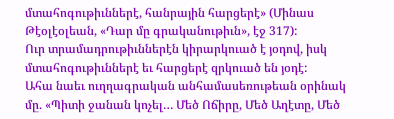մտահոգութիւններէ, հանրային հարցերէ» (Մինաս Թէօլէօլեան, «Դար մը գրականութիւն», էջ 317):
Ուր տրամադրութիւններէն կիրարկուած է յօդով, իսկ մտահոգութիւններէ եւ հարցերէ զրկուած են յօդէ:
Ահա նաեւ ուղղագրական անհամասեռութեան օրինակ մը. «Պիտի ջանան կոչել… Մեծ Ոճիրը, Մեծ Աղէտը, Մեծ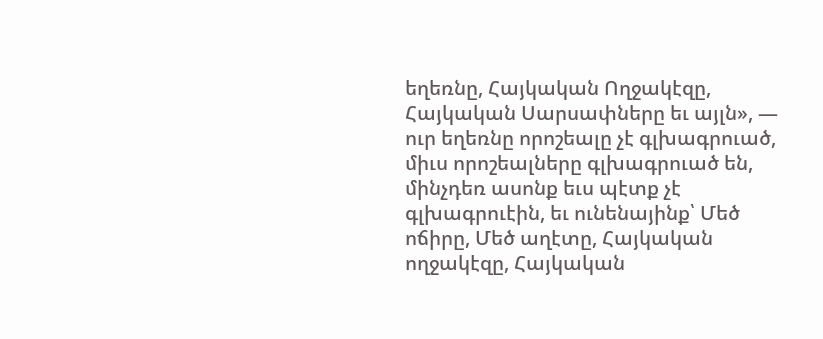եղեռնը, Հայկական Ողջակէզը, Հայկական Սարսափները եւ այլն», — ուր եղեռնը որոշեալը չէ գլխագրուած, միւս որոշեալները գլխագրուած են, մինչդեռ ասոնք եւս պէտք չէ գլխագրուէին, եւ ունենայինք՝ Մեծ ոճիրը, Մեծ աղէտը, Հայկական ողջակէզը, Հայկական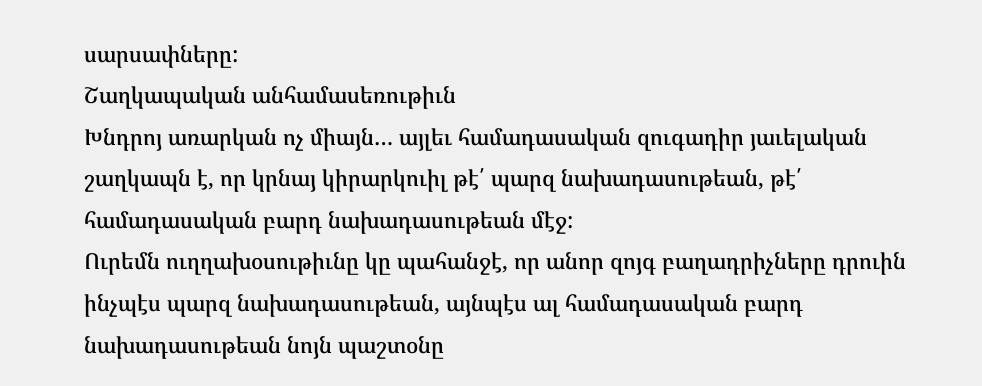սարսափները:
Շաղկապական անհամասեռութիւն
Խնդրոյ առարկան ոչ միայն… այլեւ համադասական զուգադիր յաւելական շաղկապն է, որ կրնայ կիրարկուիլ թէ՛ պարզ նախադասութեան, թէ՛ համադասական բարդ նախադասութեան մէջ:
Ուրեմն ուղղախօսութիւնը կը պահանջէ, որ անոր զոյգ բաղադրիչները դրուին ինչպէս պարզ նախադասութեան, այնպէս ալ համադասական բարդ նախադասութեան նոյն պաշտօնը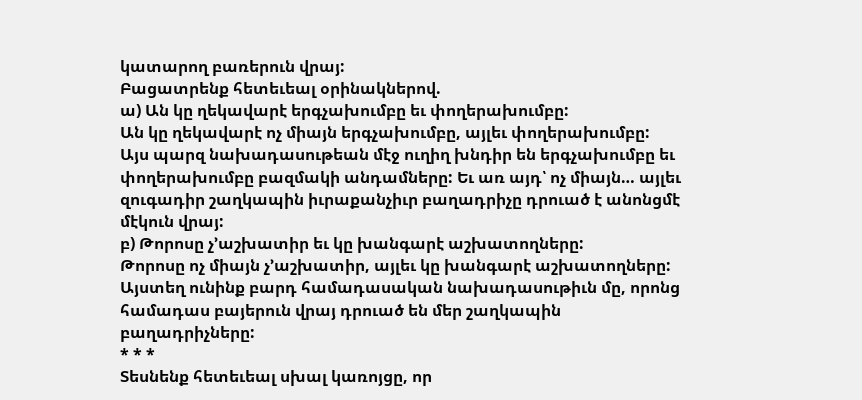կատարող բառերուն վրայ:
Բացատրենք հետեւեալ օրինակներով.
ա) Ան կը ղեկավարէ երգչախումբը եւ փողերախումբը:
Ան կը ղեկավարէ ոչ միայն երգչախումբը, այլեւ փողերախումբը:
Այս պարզ նախադասութեան մէջ ուղիղ խնդիր են երգչախումբը եւ փողերախումբը բազմակի անդամները: Եւ առ այդ՝ ոչ միայն… այլեւ զուգադիր շաղկապին իւրաքանչիւր բաղադրիչը դրուած է անոնցմէ մէկուն վրայ:
բ) Թորոսը չ’աշխատիր եւ կը խանգարէ աշխատողները:
Թորոսը ոչ միայն չ’աշխատիր, այլեւ կը խանգարէ աշխատողները:
Այստեղ ունինք բարդ համադասական նախադասութիւն մը, որոնց համադաս բայերուն վրայ դրուած են մեր շաղկապին բաղադրիչները:
* * *
Տեսնենք հետեւեալ սխալ կառոյցը, որ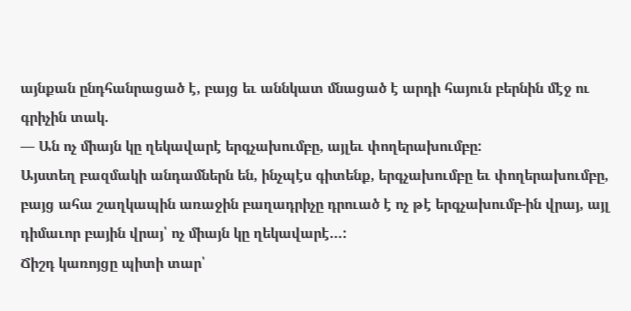այնքան ընդհանրացած է, բայց եւ աննկատ մնացած է արդի հայուն բերնին մէջ ու գրիչին տակ.
— Ան ոչ միայն կը ղեկավարէ երգչախումբը, այլեւ փողերախումբը:
Այստեղ բազմակի անդամներն են, ինչպէս գիտենք, երգչախումբը եւ փողերախումբը, բայց ահա շաղկապին առաջին բաղադրիչը դրուած է ոչ թէ երգչախումբ-ին վրայ, այլ դիմաւոր բային վրայ՝ ոչ միայն կը ղեկավարէ…:
Ճիշդ կառոյցը պիտի տար՝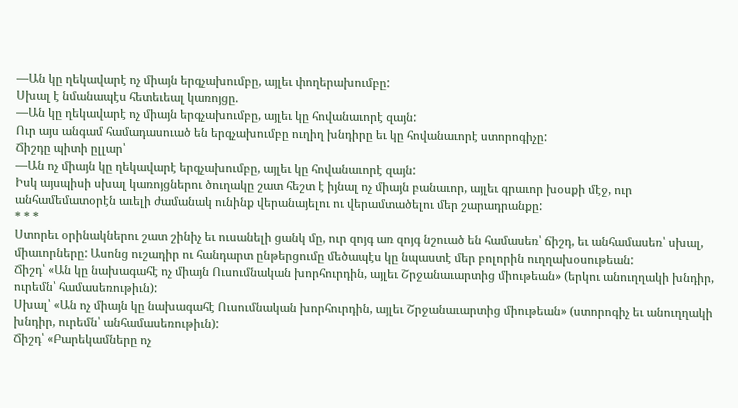—Ան կը ղեկավարէ ոչ միայն երգչախումբը, այլեւ փողերախումբը:
Սխալ է նմանապէս հետեւեալ կառոյցը.
—Ան կը ղեկավարէ ոչ միայն երգչախումբը, այլեւ կը հովանաւորէ զայն:
Ուր այս անգամ համադասուած են երգչախումբը ուղիղ խնդիրը եւ կը հովանաւորէ ստորոգիչը:
Ճիշդը պիտի ըլլար՝
—Ան ոչ միայն կը ղեկավարէ երգչախումբը, այլեւ կը հովանաւորէ զայն:
Իսկ այսպիսի սխալ կառոյցներու ծուղակը շատ հեշտ է իյնալ ոչ միայն բանաւոր, այլեւ գրաւոր խօսքի մէջ, ուր անհամեմատօրէն աւելի ժամանակ ունինք վերանայելու ու վերամտածելու մեր շարադրանքը:
* * *
Ստորեւ օրինակներու շատ շինիչ եւ ուսանելի ցանկ մը, ուր զոյգ առ զոյգ նշուած են համասեռ՝ ճիշդ, եւ անհամասեռ՝ սխալ, միաւորները: Ասոնց ուշադիր ու հանդարտ ընթերցումը մեծապէս կը նպաստէ մեր բոլորին ուղղախօսութեան:
Ճիշդ՝ «Ան կը նախագահէ ոչ միայն Ուսումնական խորհուրդին, այլեւ Շրջանաւարտից միութեան» (երկու անուղղակի խնդիր, ուրեմն՝ համասեռութիւն):
Սխալ՝ «Ան ոչ միայն կը նախագահէ Ուսումնական խորհուրդին, այլեւ Շրջանաւարտից միութեան» (ստորոգիչ եւ անուղղակի խնդիր, ուրեմն՝ անհամասեռութիւն):
Ճիշդ՝ «Բարեկամները ոչ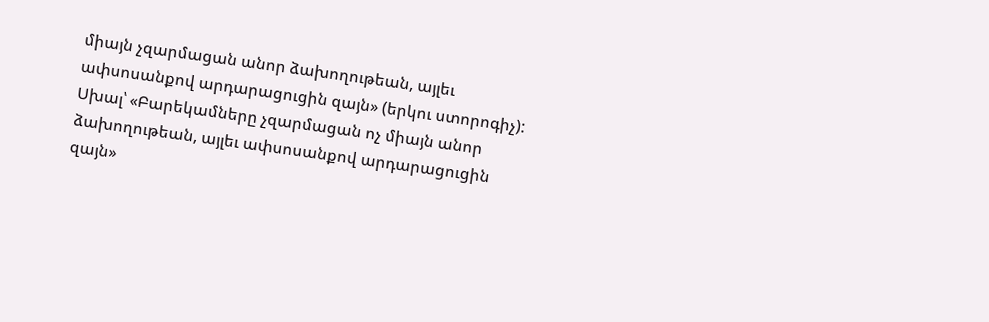միայն չզարմացան անոր ձախողութեան, այլեւ ափսոսանքով արդարացուցին զայն» (երկու ստորոգիչ):
Սխալ՝ «Բարեկամները չզարմացան ոչ միայն անոր ձախողութեան, այլեւ ափսոսանքով արդարացուցին զայն»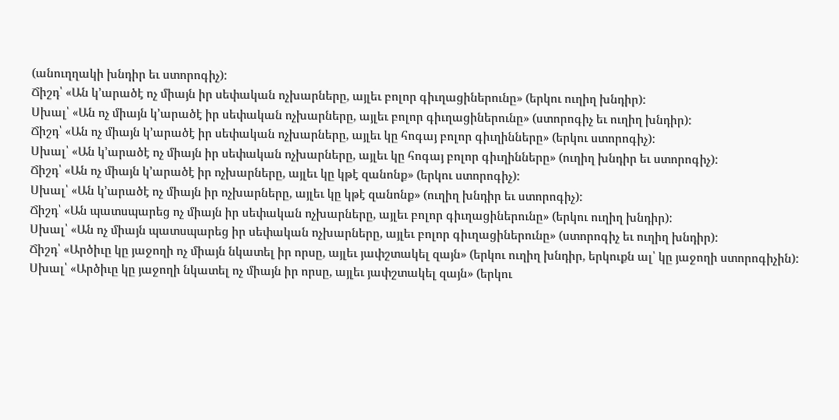(անուղղակի խնդիր եւ ստորոգիչ):
Ճիշդ՝ «Ան կ’արածէ ոչ միայն իր սեփական ոչխարները, այլեւ բոլոր գիւղացիներունը» (երկու ուղիղ խնդիր):
Սխալ՝ «Ան ոչ միայն կ’արածէ իր սեփական ոչխարները, այլեւ բոլոր գիւղացիներունը» (ստորոգիչ եւ ուղիղ խնդիր):
Ճիշդ՝ «Ան ոչ միայն կ’արածէ իր սեփական ոչխարները, այլեւ կը հոգայ բոլոր գիւղինները» (երկու ստորոգիչ):
Սխալ՝ «Ան կ’արածէ ոչ միայն իր սեփական ոչխարները, այլեւ կը հոգայ բոլոր գիւղինները» (ուղիղ խնդիր եւ ստորոգիչ):
Ճիշդ՝ «Ան ոչ միայն կ’արածէ իր ոչխարները, այլեւ կը կթէ զանոնք» (երկու ստորոգիչ):
Սխալ՝ «Ան կ’արածէ ոչ միայն իր ոչխարները, այլեւ կը կթէ զանոնք» (ուղիղ խնդիր եւ ստորոգիչ):
Ճիշդ՝ «Ան պատսպարեց ոչ միայն իր սեփական ոչխարները, այլեւ բոլոր գիւղացիներունը» (երկու ուղիղ խնդիր):
Սխալ՝ «Ան ոչ միայն պատսպարեց իր սեփական ոչխարները, այլեւ բոլոր գիւղացիներունը» (ստորոգիչ եւ ուղիղ խնդիր):
Ճիշդ՝ «Արծիւը կը յաջողի ոչ միայն նկատել իր որսը, այլեւ յափշտակել զայն» (երկու ուղիղ խնդիր, երկուքն ալ՝ կը յաջողի ստորոգիչին):
Սխալ՝ «Արծիւը կը յաջողի նկատել ոչ միայն իր որսը, այլեւ յափշտակել զայն» (երկու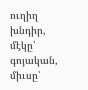ուղիղ խնդիր, մէկը՝ գոյական, միւսը՝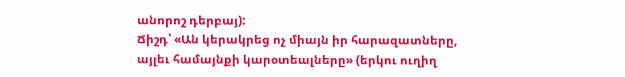անորոշ դերբայ):
Ճիշդ՝ «Ան կերակրեց ոչ միայն իր հարազատները, այլեւ համայնքի կարօտեալները» (երկու ուղիղ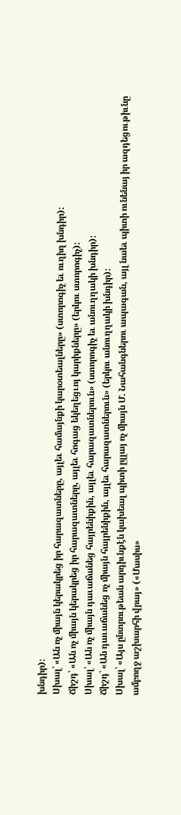խնդիր):
Սխալ՝ «Ան ոչ միայն կերակրեց իր հարազատները, այլեւ համայնքի կարօտեալները» (ստորոգիչ եւ ուղիղ խնդիր):
Ճիշդ՝ «Ան ոչ միայն կերակրեց իր հարազատները, այլեւ հոգաց եկեղեցւոյ կարիքները» (երկու ստորոգիչ):
Սխալ՝ «Ան ոչ միայն դաւաճանեց հայրենիքին, այլեւ հարազատներուն» (ստորոգիչ եւ անուղղակի խնդիր):
Ճիշդ՝ «Ան դաւաճանեց ոչ միայն հայրենիքին, այլեւ հարազատներուն» (երկու անուղղակի խնդիր):
Սխալ՝ «Այս ընտրութեան արդիւնքէն կախեալ պիտի ըլլայ ոչ միայն Մ. Նահանգներու ապագան, այլ նաեւ պիտի ունենայ իր ազդեցութիւնը ամբողջ աշխարհի վրայ» («Մասիս»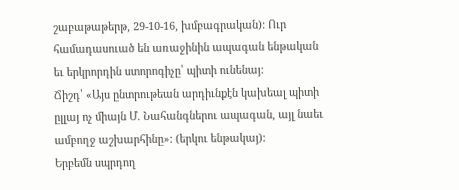շաբաթաթերթ, 29-10-16, խմբագրական): Ուր համադասուած են առաջինին ապագան ենթական եւ երկրորդին ստորոգիչը՝ պիտի ունենայ:
Ճիշդ՝ «Այս ընտրութեան արդիւնքէն կախեալ պիտի ըլլայ ոչ միայն Մ. Նահանգներու ապագան, այլ նաեւ ամբողջ աշխարհինը»: (երկու ենթակայ):
Երբեմն սպրդող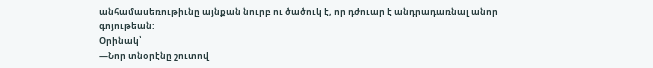անհամասեռութիւնը այնքան նուրբ ու ծածուկ է, որ դժուար է անդրադառնալ անոր գոյութեան:
Օրինակ՝
—Նոր տնօրէնը շուտով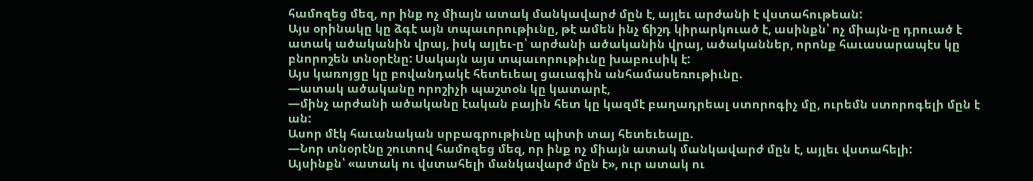համոզեց մեզ, որ ինք ոչ միայն ատակ մանկավարժ մըն է, այլեւ արժանի է վստահութեան:
Այս օրինակը կը ձգէ այն տպաւորութիւնը, թէ ամեն ինչ ճիշդ կիրարկուած է, ասինքն՝ ոչ միայն-ը դրուած է ատակ ածականին վրայ, իսկ այլեւ-ը՝ արժանի ածականին վրայ, ածականներ, որոնք հաւասարապէս կը բնորոշեն տնօրէնը: Սակայն այս տպաւորութիւնը խաբուսիկ է:
Այս կառոյցը կը բովանդակէ հետեւեալ ցաւագին անհամասեռութիւնը.
—ատակ ածականը որոշիչի պաշտօն կը կատարէ,
—մինչ արժանի ածականը էական բային հետ կը կազմէ բաղադրեալ ստորոգիչ մը, ուրեմն ստորոգելի մըն է ան:
Ասոր մէկ հաւանական սրբագրութիւնը պիտի տայ հետեւեալը.
—Նոր տնօրէնը շուտով համոզեց մեզ, որ ինք ոչ միայն ատակ մանկավարժ մըն է, այլեւ վստահելի:
Այսինքն՝ «ատակ ու վստահելի մանկավարժ մըն է», ուր ատակ ու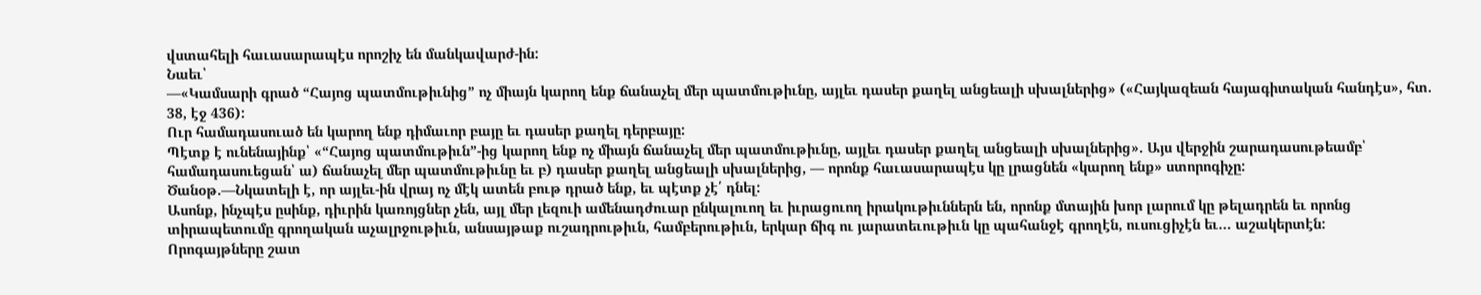վստահելի հաւասարապէս որոշիչ են մանկավարժ-ին:
Նաեւ՝
—«Կամսարի գրած “Հայոց պատմութիւնից” ոչ միայն կարող ենք ճանաչել մեր պատմութիւնը, այլեւ դասեր քաղել անցեալի սխալներից» («Հայկազեան հայագիտական հանդէս», հտ. 38, էջ 436):
Ուր համադասուած են կարող ենք դիմաւոր բայը եւ դասեր քաղել դերբայը:
Պէտք է ունենայինք՝ «“Հայոց պատմութիւն”-ից կարող ենք ոչ միայն ճանաչել մեր պատմութիւնը, այլեւ դասեր քաղել անցեալի սխալներից». Այս վերջին շարադասութեամբ՝ համադասուեցան՝ ա) ճանաչել մեր պատմութիւնը եւ բ) դասեր քաղել անցեալի սխալներից, — որոնք հաւասարապէս կը լրացնեն «կարող ենք» ստորոգիչը:
Ծանօթ.—Նկատելի է, որ այլեւ-ին վրայ ոչ մէկ ատեն բութ դրած ենք, եւ պէտք չէ՛ դնել:
Ասոնք, ինչպէս ըսինք, դիւրին կառոյցներ չեն, այլ մեր լեզուի ամենադժուար ընկալուող եւ իւրացուող իրակութիւններն են, որոնք մտային խոր լարում կը թելադրեն եւ որոնց տիրապետումը գրողական աչալրջութիւն, անսայթաք ուշադրութիւն, համբերութիւն, երկար ճիգ ու յարատեւութիւն կը պահանջէ գրողէն, ուսուցիչէն եւ… աշակերտէն:
Որոգայթները շատ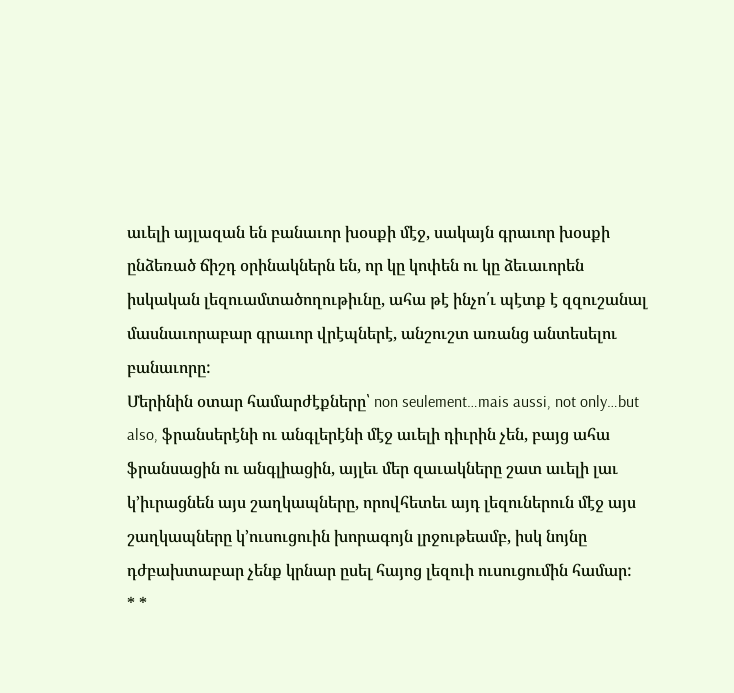աւելի այլազան են բանաւոր խօսքի մէջ, սակայն գրաւոր խօսքի ընձեռած ճիշդ օրինակներն են, որ կը կոփեն ու կը ձեւաւորեն իսկական լեզուամտածողութիւնը, ահա թէ ինչո՛ւ պէտք է զզուշանալ մասնաւորաբար գրաւոր վրէպներէ, անշուշտ առանց անտեսելու բանաւորը:
Մերինին օտար համարժէքները՝ non seulement…mais aussi, not only…but also, ֆրանսերէնի ու անգլերէնի մէջ աւելի դիւրին չեն, բայց ահա ֆրանսացին ու անգլիացին, այլեւ մեր զաւակները շատ աւելի լաւ կ’իւրացնեն այս շաղկապները, որովհետեւ այդ լեզուներուն մէջ այս շաղկապները կ’ուսուցուին խորագոյն լրջութեամբ, իսկ նոյնը դժբախտաբար չենք կրնար ըսել հայոց լեզուի ուսուցումին համար:
* *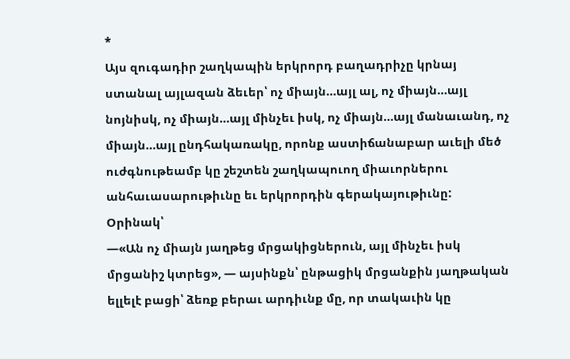*
Այս զուգադիր շաղկապին երկրորդ բաղադրիչը կրնայ ստանալ այլազան ձեւեր՝ ոչ միայն…այլ ալ, ոչ միայն…այլ նոյնիսկ, ոչ միայն…այլ մինչեւ իսկ, ոչ միայն…այլ մանաւանդ, ոչ միայն…այլ ընդհակառակը, որոնք աստիճանաբար աւելի մեծ ուժգնութեամբ կը շեշտեն շաղկապուող միաւորներու անհաւասարութիւնը եւ երկրորդին գերակայութիւնը:
Օրինակ՝
—«Ան ոչ միայն յաղթեց մրցակիցներուն, այլ մինչեւ իսկ մրցանիշ կտրեց», — այսինքն՝ ընթացիկ մրցանքին յաղթական ելլելէ բացի՝ ձեռք բերաւ արդիւնք մը, որ տակաւին կը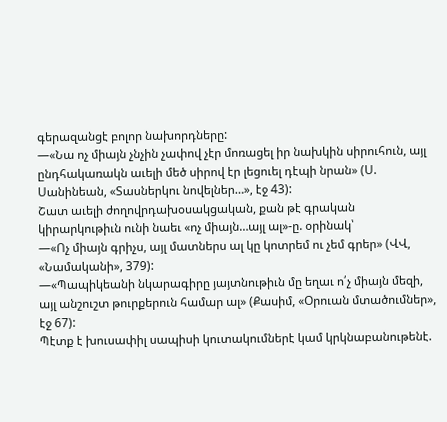գերազանցէ բոլոր նախորդները:
—«Նա ոչ միայն չնչին չափով չէր մոռացել իր նախկին սիրուհուն, այլ ընդհակառակն աւելի մեծ սիրով էր լեցուել դէպի նրան» (Ս. Սանինեան, «Տասներկու նովելներ…», էջ 43):
Շատ աւելի ժողովրդախօսակցական, քան թէ գրական կիրարկութիւն ունի նաեւ «ոչ միայն…այլ ալ»-ը. օրինակ՝
—«Ոչ միայն գրիչս, այլ մատներս ալ կը կոտրեմ ու չեմ գրեր» (ՎՎ, «Նամականի», 379):
—«Պապիկեանի նկարագիրը յայտնութիւն մը եղաւ ո՛չ միայն մեզի, այլ անշուշտ թուրքերուն համար ալ» (Քասիմ, «Օրուան մտածումներ», էջ 67):
Պէտք է խուսափիլ սապիսի կուտակումներէ կամ կրկնաբանութենէ.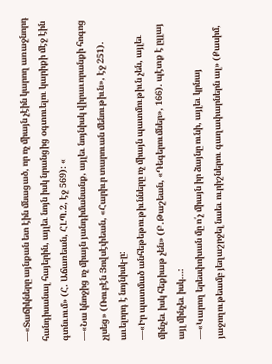—«Տաճիկները այնքան ետ էին մնացած, որ ոչ միայն չէին կարող առաջնորդ հանդիսանալ հայերին, այլեւ նոյն իսկ նրանցից օգտուելու կարիքի մէջ էին գտնւում» (Հ. Աճառեան, ՀԼՊ.2, էջ 569): «
—«Նա կնոջից ոչ միայն յանդիմանանք, այլեւ նոյնիսկ վիրաւորանքի հոգոց չլսեց» (Ռուբէն Յովսէփեան, «Հարիւր տարուան մենութիւն», էջ 251). աւելորդ է նոյնիսկ-ը:
—«Իր պատմած անհեթեթութիւնները ոչ միայն պատմութիւն չեն, այլեւ մինչեւ իսկ հեքիաթ չեն» (Բ.Թաշեան, «Դեգերումներ», 166). պէտք է ըլլայ այլ մինչեւ իսկ…:
—«Կարող երեսփոխան մը ո՛չ միայն իր ձայնը ունի, այլեւ կրնայ յաջողութեամբ յեղաշրջել նաեւ ուրիշներու գաղափարներն ալ» (Քասիմ,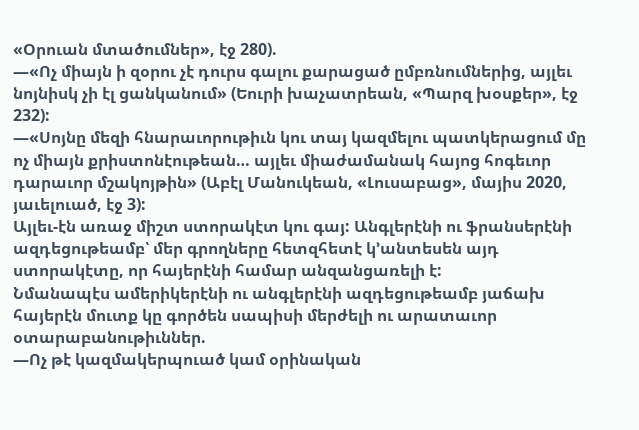«Օրուան մտածումներ», էջ 280).
—«Ոչ միայն ի զօրու չէ դուրս գալու քարացած ըմբռնումներից, այլեւ նոյնիսկ չի էլ ցանկանում» (Եուրի խաչատրեան, «Պարզ խօսքեր», էջ 232):
—«Սոյնը մեզի հնարաւորութիւն կու տայ կազմելու պատկերացում մը ոչ միայն քրիստոնէութեան… այլեւ միաժամանակ հայոց հոգեւոր դարաւոր մշակոյթին» (Աբէլ Մանուկեան, «Լուսաբաց», մայիս 2020, յաւելուած, էջ 3):
Այլեւ-էն առաջ միշտ ստորակէտ կու գայ: Անգլերէնի ու ֆրանսերէնի ազդեցութեամբ՝ մեր գրողները հետզհետէ կ’անտեսեն այդ ստորակէտը, որ հայերէնի համար անզանցառելի է:
Նմանապէս ամերիկերէնի ու անգլերէնի ազդեցութեամբ յաճախ հայերէն մուտք կը գործեն սապիսի մերժելի ու արատաւոր օտարաբանութիւններ.
—Ոչ թէ կազմակերպուած կամ օրինական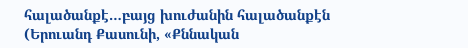հալածանքէ…բայց խուժանին հալածանքէն (Երուանդ Քասունի, «Քննական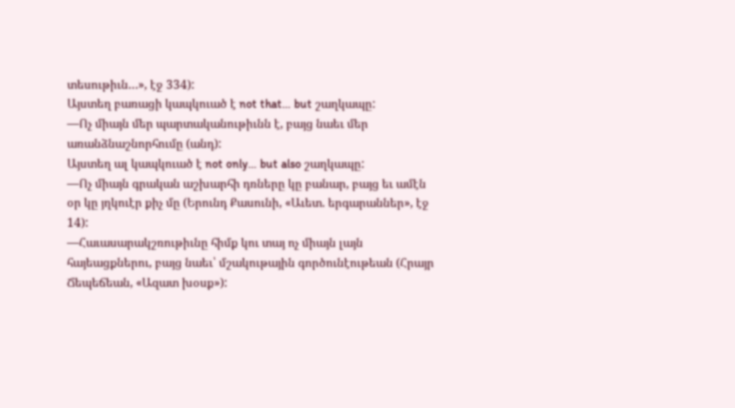տեսութիւն…», էջ 334):
Այստեղ բառացի կապկուած է not that… but շաղկապը:
—Ոչ միայն մեր պարտականութիւնն է, բայց նաեւ մեր առանձնաշնորհումը (անդ):
Այստեղ ալ կապկուած է not only… but also շաղկապը:
—Ոչ միայն գրական աշխարհի դռները կը բանար, բայց եւ ամէն օր կը յղկուէր քիչ մը (Երունդ Քասունի, «Աւետ. երգարաններ», էջ 14):
—Հաւասարակշռութիւնը հիմք կու տայ ոչ միայն լայն հայեացքներու, բայց նաեւ՝ մշակութային գործունէութեան (Հրայր Ճեպեճեան, «Ազատ խօսք»):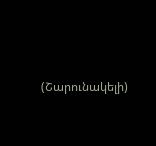(Շարունակելի)